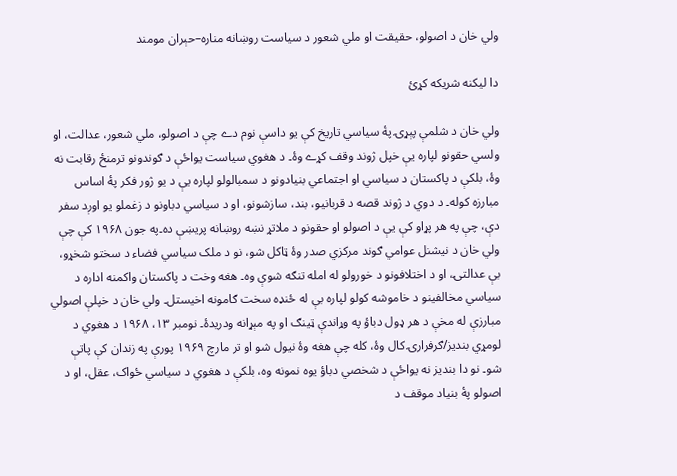ولي خان د اصولو، حقيقت او ملي شعور د سياست روښانه مناره–حېران مومند

دا ليکنه شريکه کړئ

ولي خان د شلمې پېړۍ پۀ سياسي تاريخ کې يو داسې نوم دے چې د اصولو، ملي شعور، عدالت، او ولسي حقونو لپاره يې خپل ژوند وقف کړے وۀ۔ د هغوي سياست يواځې د ګوندونو ترمنځ رقابت نه وۀ، بلکې د پاکستان د سياسي او اجتماعي بنيادونو د سمبالولو لپاره يې د يو ژور فکر پۀ اساس مبارزه کوله۔ د دوي د ژوند قصه د قربانيو، بند، سازشونو، او د سياسي دباونو د زغملو يو اوږد سفر دې، چې په هر پړاو کې يې د اصولو او حقونو د ملاتړ نښه روښانه پريښې ده۔په جون ۱۹۶۸ کې چې ولي خان د نيشنل عوامي ګوند مرکزي صدر وۀ ټاکل شو، نو د ملک سياسي فضاء د سختو شخړو، بې عدالتۍ، او د اختلافونو د خورولو له امله تنګه شوې وه۔ هغه وخت د پاکستان واکمنه اداره د سياسي مخالفينو د خاموشه کولو لپاره بې له ځنډه سخت ګامونه اخيستل۔ ولي خان د خپلې اصولي مبارزې له مخې د هر ډول دباؤ په وړاندې ټينګ او په مېړانه ودريدۀ۔ نومبر ۱۳، ۱۹۶۸ د هغوي د لومړي بنديز/ګرفرارۍ کال وۀ، کله چې هغه وۀ نيول شو او تر مارچ ۱۹۶۹ پورې په زندان کې پاتې شو۔ نو دا بنديز نه يواځې د شخصي دباؤ يوه نمونه وه، بلکې د هغوي د سياسي ځواک، عقل، او د اصولو پۀ بنياد موقف د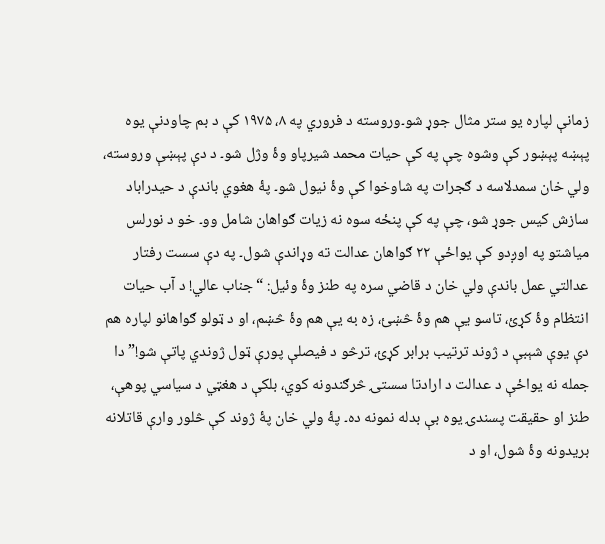زمانې لپاره يو ستر مثال جوړ شو۔وروسته د فروري په ۸، ۱۹۷۵ کې د بم چاودنې يوه پېښه پېښور کې وشوه چې په کې حيات محمد شيرپاو وۀ وژل شو۔ د دې پېښې وروسته، ولي خان سمدلاسه د ګجرات په شاوخوا کې وۀ نيول شو۔ پۀ هغوي باندې د حيدراباد سازش کيس جوړ شو، چې په کې پنځه سوه نه زيات ګواهان شامل وو۔ خو د نورلس مياشتو په اوږدو کې يواځې ۲۲ ګواهان عدالت ته وړاندې شول۔ په دې سست رفتار عدالتي عمل باندې ولي خان د قاضي سره په طنز وۀ وئيل: “جناب عالي! د آب حيات انتظام وۀ کړئ، تاسو يې هم وۀ څښئ، زه به يې هم وۀ څښم، او د ټولو ګواهانو لپاره هم دې يوې شېبې د ژوند ترتيب برابر کړئ، ترڅو د فيصلې پورې ټول ژوندي پاتې شو!” دا جمله نه يواځې د عدالت د ارادتا سستۍ څرګندونه کوي، بلکې د هغټي د سياسي پوهې، طنز او حقيقت پسندۍ يوه بې بدله نمونه ده۔ پۀ ولي خان پۀ ژوند کې څلور وارې قاتلانه بريدونه وۀ شول، او د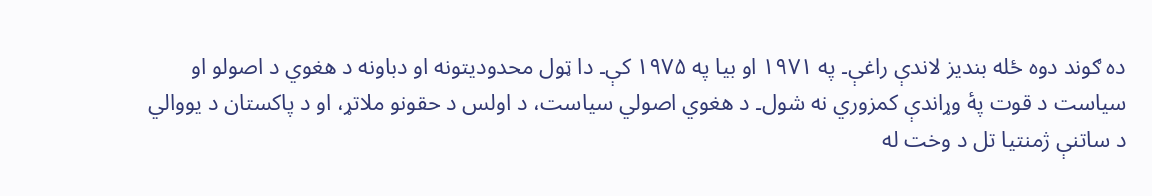ده ګوند دوه ځله بنديز لاندې راغې۔ په ۱۹۷۱ او بيا په ۱۹۷۵ کې۔ دا ټول محدوديتونه او دباونه د هغوي د اصولو او سياست د قوت پۀ وړاندې کمزوري نه شول۔ د هغوي اصولي سياست، د اولس د حقونو ملاتړ، او د پاکستان د يووالي د ساتنې ژمنتيا تل د وخت له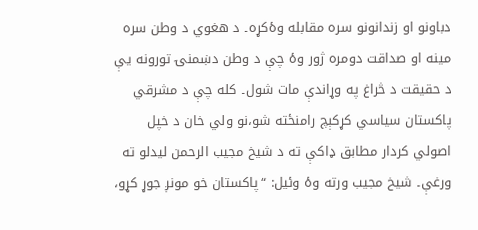دباونو او زندانونو سره مقابله وۀکړه۔ د هغوي د وطن سره مينه او صداقت دومره ژور وۀ چې د وطن دښمنۍ تورونه يې د حقيقت د څراغ په وړاندې مات شول۔ کله چې د مشرقي پاکستان سياسي کړکېچ رامنځته شو،نو ولي خان د خپل اصولي کردار مطابق ډاکې ته د شيخ مجيب الرحمن ليدلو ته ورغې۔ شيخ مجيب ورته وۀ وئيل: “پاکستان خو مونږ جوړ کړو،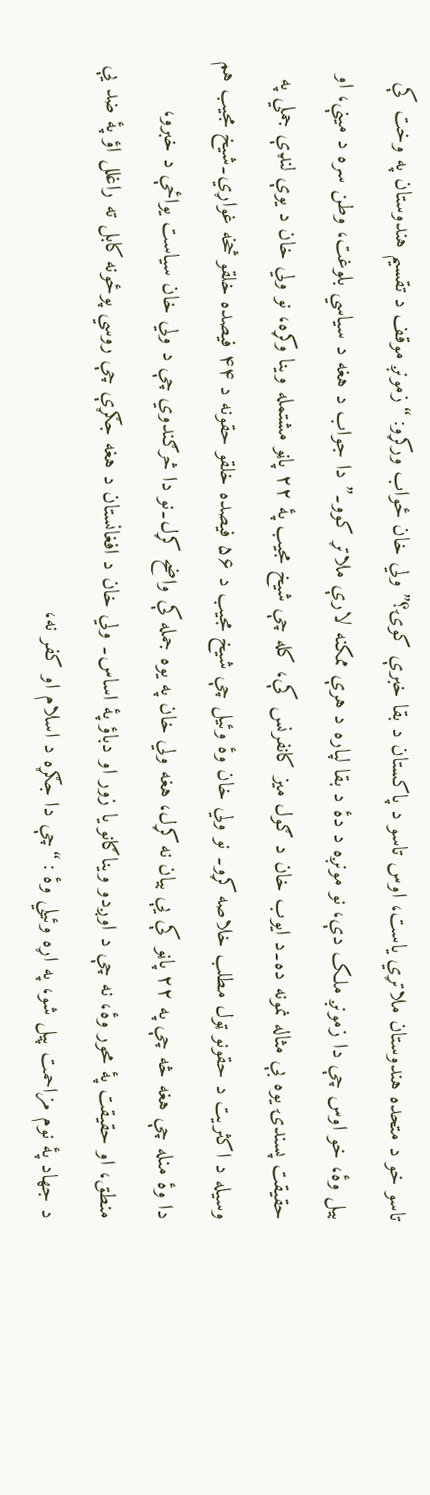تاسو خو د متحده هندوستان ملاتړي ياست، اوس تاسو د پاکستان د بقا خبرې کوۍ؟” ولي خان ځواب ورکړو: “زمونږ موقف د تقسيم هندوستان په وخت کې بيل وۀ، خو اوس چې دا زمونږ ملک دې، نو مونږه د دۀ د بقا لپاره د هرې ممکنه لارې ملاتړ کوو۔” دا جواب د هغه د سياسي بلوغت، وطن سره د مينې، او حقيقت پسندۍ يوه بې مثاله نمونه ده۔د ايوب خان د ګول ميز کانفرنس کې، کله چې شيخ مجيب پۀ ۲۲ پاڼو مشتمله وينا وکړه، نو ولي خان د يوې لنډې جملي په وسيله د اکثريت د حقونو ټول مطلب خلاصه کړو۔ نو ولي خان وۀ وئيل چې شيخ مجيب د ۵۶ فيصده خلقو حقونه د ۴۴ فيصده خلقو څخه غواړي۔شيخ مجيب هم دا وۀ منله چې هغه څه چې په ۲۲ پاڼو کې يې بيان نه کړل، هغه ولي خان په يوه جمله کې واضح کړل۔نو دا څرګندوي چې د ولي خان سياست يواځې د خبرو، منطق، او حقيقت پۀ محور وۀ، نه چې د اوږدو ويناګانو يا زور او دباؤ پۀ اساس۔ ولي خان د افغانستان د هغه جګړې چې روسي پوځونه کابل ته راغلل اؤ پۀ ضد يې د جهاد پۀ نوم مزاحمت پيل شو، په اړه وئيلي وۀ : “چې دا جګړه د اسلام او کفر نه،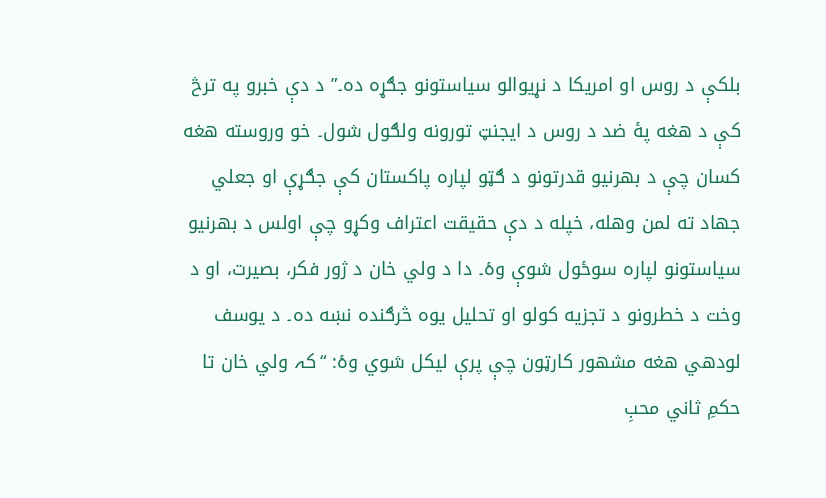بلکې د روس او امريکا د نړيوالو سياستونو جګړه ده۔” د دې خبرو په ترڅ کې د هغه پۀ ضد د روس د ايجنټ تورونه ولګول شول۔ خو وروسته هغه کسان چې د بهرنيو قدرتونو د ګټو لپاره پاکستان کې جګړې او جعلي جهاد ته لمن وهله، خپله د دې حقيقت اعتراف وکړو چې اولس د بهرنيو سياستونو لپاره سوځول شوې وۀ۔ دا د ولي خان د ژور فکر، بصيرت، او د وخت د خطرونو د تجزيه کولو او تحليل يوه څرګنده نښه ده۔ د يوسف لودهي هغه مشهور کارټون چې پرې ليکل شوي وۀ: “کہ ولي خان تا حکمِ ثاني محبِ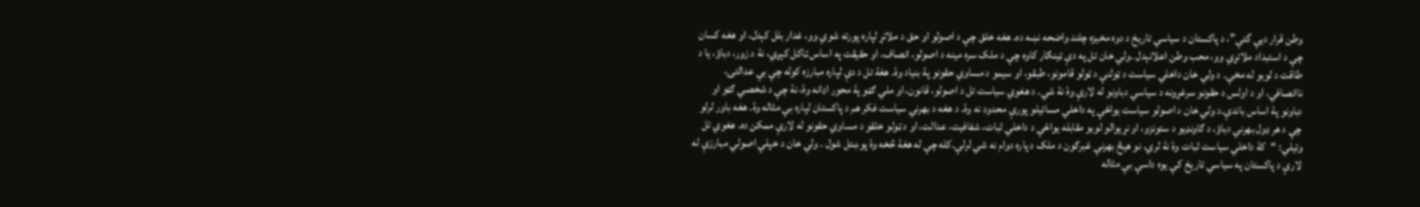وطن قرار ديې گئې”، د پاکستان د سياسي تاريخ د دوه مخيزه چلند واضحه نښه ده۔ هغه خلق چې د اصولو او حق د ملاتړ لپاره پورته شوي وو، غدار بلل کېدل، او هغه کسان چې د استبداد ملاتړي وو، محب وطن اعلانېدل ۔ولي خان تل په دې ټينګار کاوه چې د ملک سره مينه د اصولو، انصاف، او حقيقت په اساس ټاکل کېږي، نۀ د زور، دباؤ، يا د طاقت د لوبو له مخې۔ د ولي خان داخلي سياست د ټولنې د ټولو قامونو، طبقو، او سيمو د مساوي حقونو پۀ بنياد وۀ۔ هغۀ تل د دې لپاره مبارزه کوله چې بې عدالتۍ، ناانصافي، او د اولس د حقونو سرغړونه د سياسي دباونو له لارې وۀ نۀ شي۔ د هغوي سياست تل د اصولو، قانون، او ملي ګټو پۀ محور اډانه وۀ، نۀ چې د شخصي ګټو او دباونو پۀ اساس باندې۔د ولي خان د اصولو سياست يواځې په داخلي مسائيلو پورې محدود نه وۀ۔ د هغه د بهرني سياست فکر هم د پاکستان لپاره بې مثاله وۀ۔ هغه باور لرلو چې د هر ډول بهرني دباؤ، د ګاونډيو د ستونزو، او نړيوالو لوبو مقابله يواځې د داخلي ثبات، شفافيت، عدالت، او د ټولو خلقو د مساوي حقونو له لارې ممکن ده۔ هغوي تل وئيلي: “کۀ داخلي سياست ثبات وۀ نۀ لري، نو هيڅ بهرنې غبرګون د ملک د پاره دوام نه شي لرلې۔کله چې له هغۀ څخه وۀ پوښتل شول ۔ ولي خان د خپلې اصولي مبارزې له لارې د پاکستان په سياسي تاريخ کې يوه داسې بې مثاله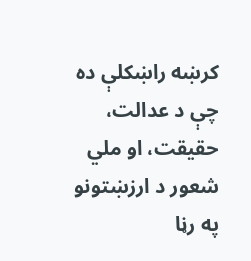کرښه راښکلې ده چې د عدالت، حقيقت، او ملي شعور د ارزښتونو په رڼا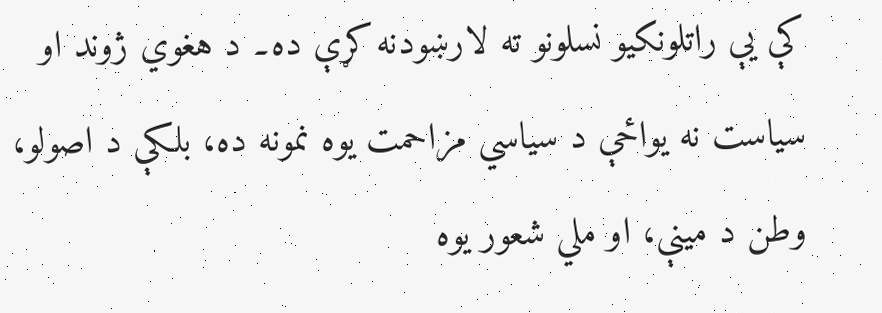کې يې راتلونکيو نسلونو ته لارښودنه کړې ده۔ د هغوي ژوند او سياست نه يواځې د سياسي مزاحمت يوه نمونه ده، بلکې د اصولو، وطن د مينې، او ملي شعور يوه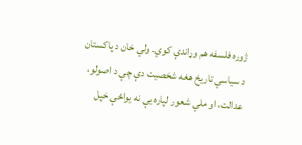ژوره فلسفه هم وړاندې کوي۔ ولي خان د پاکستان د سياسي تاريخ هغه شخصيت دې چې د اصولو، عدالت، او ملي شعور لپاره يې نه يواځې خپل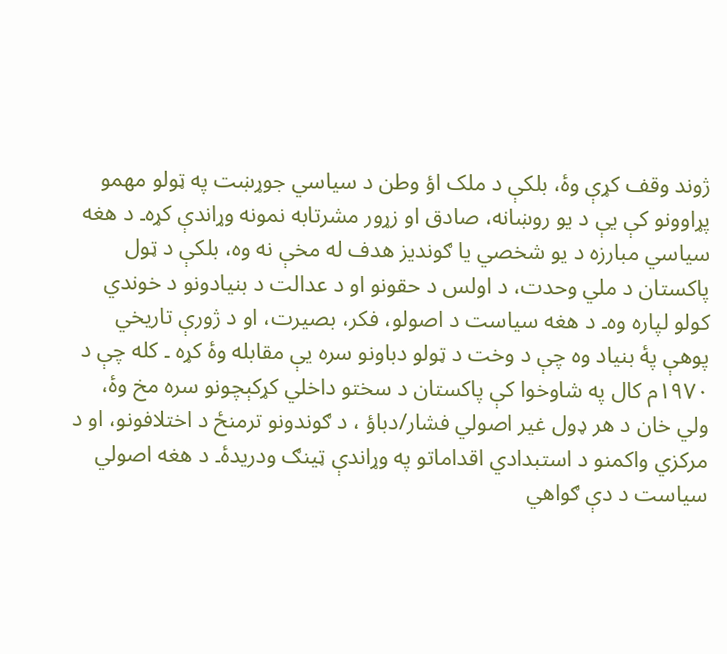ژوند وقف کړې وۀ، بلکې د ملک اؤ وطن د سياسي جوړښت په ټولو مهمو پړاوونو کې يې د يو روښانه، صادق او زړور مشرتابه نمونه وړاندې کړه۔ د هغه سياسي مبارزه د يو شخصي يا ګونديز هدف له مخې نه وه، بلکې د ټول پاکستان د ملي وحدت، د اولس د حقونو او د عدالت د بنيادونو د خوندي کولو لپاره وه۔ د هغه سياست د اصولو، فکر، بصيرت، او د ژورې تاريخي پوهې پۀ بنياد وه چې د وخت د ټولو دباونو سره يې مقابله وۀ کړه ۔ کله چې د ۱۹۷۰م کال په شاوخوا کې پاکستان د سختو داخلي کړکېچونو سره مخ وۀ، ولي خان د هر ډول غير اصولي فشار/دباؤ ، د ګوندونو ترمنځ د اختلافونو، او د مرکزي واکمنو د استبدادي اقداماتو په وړاندې ټينګ ودريدۀ۔ د هغه اصولي سياست د دې ګواهي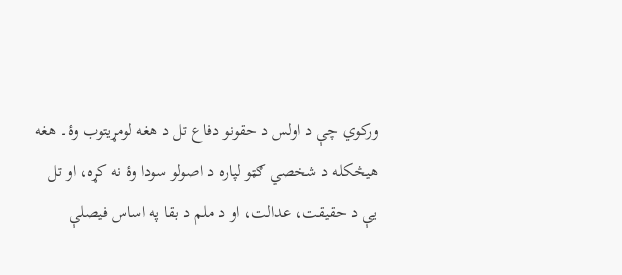ورکوي چې د اولس د حقونو دفاع تل د هغه لومړيتوب وۀ۔ هغه هيڅکله د شخصي ګټو لپاره د اصولو سودا وۀ نه کړه، او تل يې د حقيقت، عدالت، او د ملم د بقا په اساس فيصلې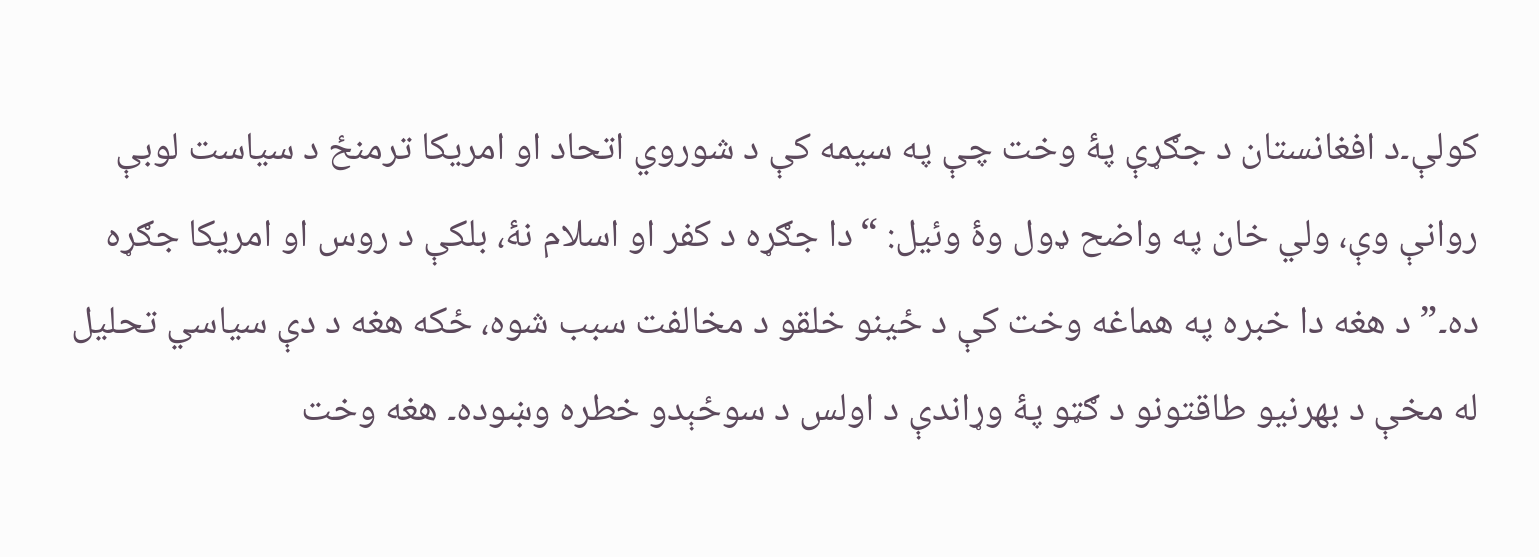کولې۔د افغانستان د جګړې پۀ وخت چې په سيمه کې د شوروي اتحاد او امريکا ترمنځ د سياست لوبې روانې وې، ولي خان په واضح ډول وۀ وئيل: “دا جګړه د کفر او اسلام نۀ، بلکې د روس او امريکا جګړه ده۔” د هغه دا خبره په هماغه وخت کې د ځينو خلقو د مخالفت سبب شوه، ځکه هغه د دې سياسي تحليل له مخې د بهرنيو طاقتونو د ګټو پۀ وړاندې د اولس د سوځېدو خطره وښوده۔ هغه وخت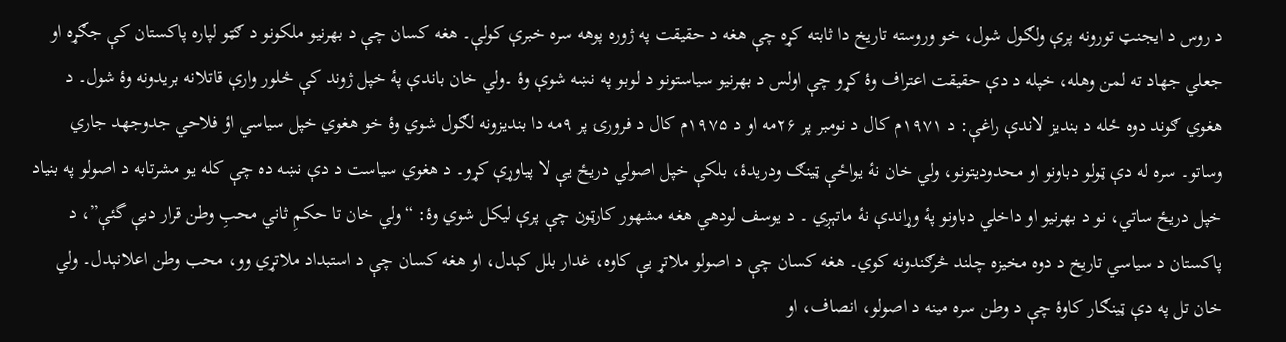د روس د ايجنټ تورونه پرې ولګول شول، خو وروسته تاريخ دا ثابته کړه چې هغه د حقيقت په ژوره پوهه سره خبرې کولې۔ هغه کسان چې د بهرنيو ملکونو د ګټو لپاره پاکستان کې جګړه او جعلي جهاد ته لمن وهله، خپله د دې حقيقت اعتراف وۀ کړو چې اولس د بهرنيو سياستونو د لوبو په نښه شوې وۀ ۔ولي خان باندې پۀ خپل ژوند کې څلور وارې قاتلانه بريدونه وۀ شول۔ د هغوي ګوند دوه ځله د بنديز لاندې راغې: د ۱۹۷۱م کال د نومبر پر ۲۶مه او د ۱۹۷۵م کال د فرورۍ پر ۹مه دا بنديزونه لګول شوي وۀ خو هغوي خپل سياسي اؤ فلاحي جدوجهد جاري وساتو۔ سره له دې ټولو دباونو او محدوديتونو، ولي خان نۀ يواځې ټينګ ودريدۀ، بلکې خپل اصولي دريځ يې لا پياوړې کړو۔ د هغوي سياست د دې نښه ده چې کله يو مشرتابه د اصولو په بنياد خپل دريځ ساتي، نو د بهرنيو او داخلي دباونو پۀ وړاندې نۀ ماتېږي ۔ د يوسف لودهي هغه مشهور کارټون چې پرې ليکل شوي وۀ: “ولي خان تا حکمِ ثاني محبِ وطن قرار ديې گئې”، د پاکستان د سياسي تاريخ د دوه مخيزه چلند څرګندونه کوي۔ هغه کسان چې د اصولو ملاتړ يې کاوه، غدار بلل کېدل، او هغه کسان چې د استبداد ملاتړي وو، محب وطن اعلانېدل۔ ولي خان تل په دې ټينګار کاوۀ چې د وطن سره مينه د اصولو، انصاف، او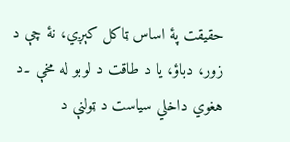حقيقت پۀ اساس ټاکل کېږي، نۀ چې د زور، دباؤ، يا د طاقت د لوبو له مخې ۔د هغوي داخلي سياست د ټولنې د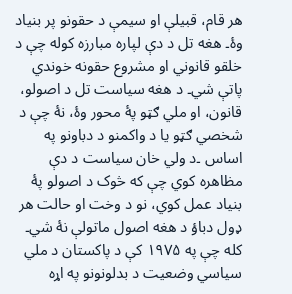هر قام، قبيلې او سيمې د حقونو پر بنياد وۀ۔ هغه تل د دې لپاره مبارزه کوله چې د خلقو قانوني او مشروع حقونه خوندي پاتې شي۔ د هغه سياست تل د اصولو، قانون، او ملي ګټو پۀ محور وۀ، نۀ چې د شخصي ګټو يا د واکمنو د دباونو په اساس ۔د ولي خان سياست د دې مظاهره کوي چې که څوک د اصولو پۀ بنياد عمل کوي، نو د وخت او حالت هر ډول دباؤ د هغه اصول ماتولې نۀ شي۔ کله چې په ۱۹۷۵ کې د پاکستان د ملي سياسي وضعيت د بدلونونو په اړه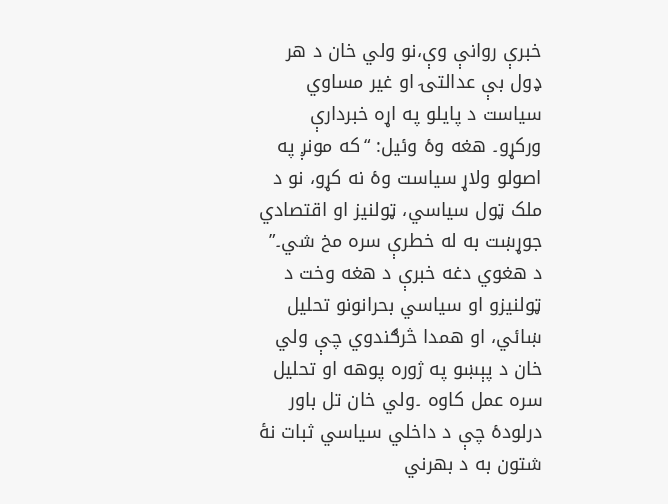خبرې روانې وې،نو ولي خان د هر ډول بې عدالتۍ او غير مساوي سياست د پايلو په اړه خبردارې ورکړو۔ هغه وۀ وئيل: “که مونږ په اصولو ولاړ سياست وۀ نه کړو، نو د ملک ټول سياسي، ټولنيز او اقتصادي جوړښت به له خطرې سره مخ شي۔” د هغوي دغه خبرې د هغه وخت د ټولنيزو او سياسي بحرانونو تحليل ښائي، او همدا څرګندوي چې ولي خان د پېښو په ژوره پوهه او تحليل سره عمل کاوه ۔ولي خان تل باور درلودۀ چې د داخلي سياسي ثبات نۀ شتون به د بهرني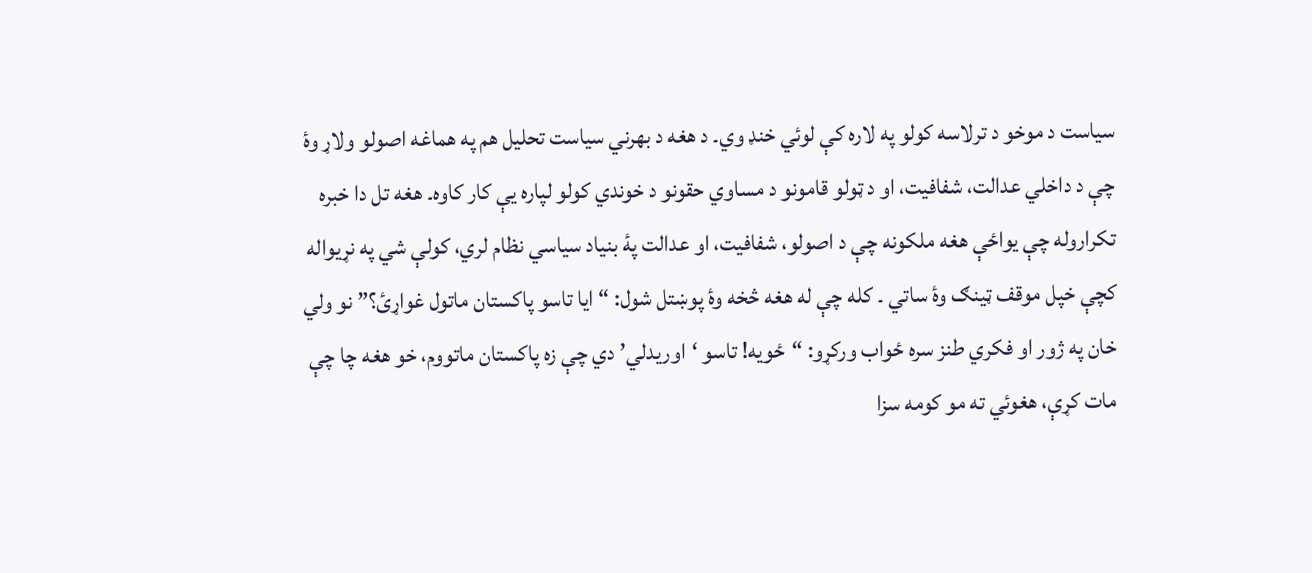سياست د موخو د ترلاسه کولو په لاره کې لوئي خنډ وي۔ د هغه د بهرني سياست تحليل هم په هماغه اصولو ولاړ وۀ چې د داخلي عدالت، شفافيت، او د ټولو قامونو د مساوي حقونو د خوندي کولو لپاره يې کار کاوه۔ هغه تل دا خبره تکراروله چې يواځې هغه ملکونه چې د اصولو، شفافيت، او عدالت پۀ بنياد سياسي نظام لري، کولې شي په نړيواله کچې خپل موقف ټينګ وۀ ساتي ۔ کله چې له هغه څخه وۀ پوښتل شول: “ايا تاسو پاکستان ماتول غواړئ؟” نو ولي خان په ژور او فکري طنز سره ځواب ورکړو: “ځويه! تاسو ‘اوريدلي’ دي چې زه پاکستان ماتووم، خو هغه چا چې مات کړې، هغوئي ته مو کومه سزا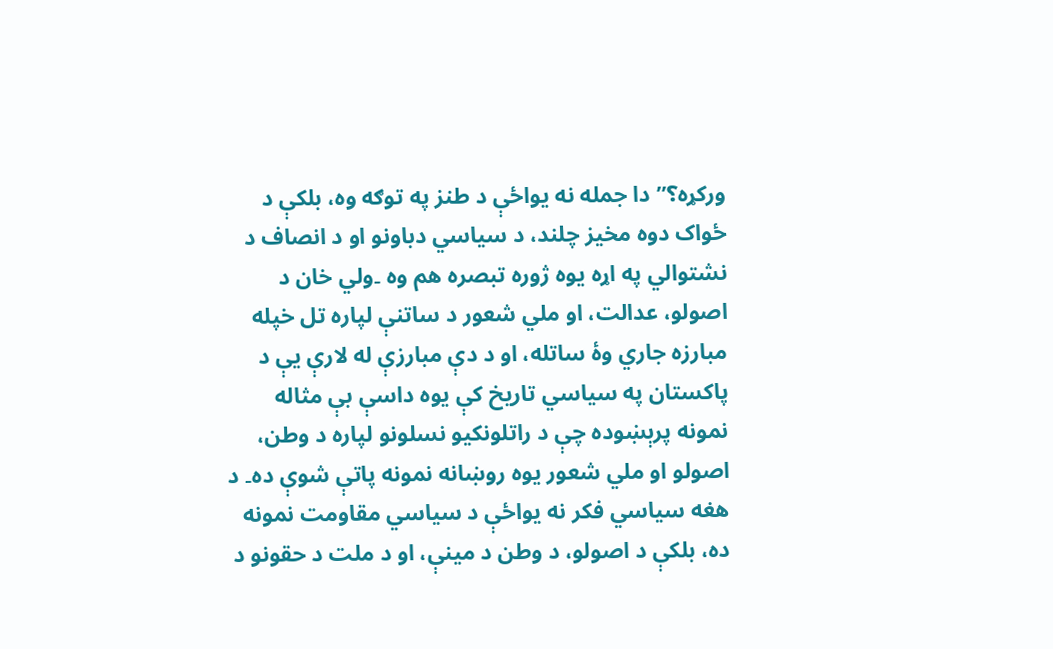ورکړه؟” دا جمله نه يواځې د طنز په توګه وه، بلکې د ځواک دوه مخيز چلند، د سياسي دباونو او د انصاف د نشتوالي په اړه يوه ژوره تبصره هم وه ۔ولي خان د اصولو، عدالت، او ملي شعور د ساتنې لپاره تل خپله مبارزه جاري وۀ ساتله، او د دې مبارزې له لارې يې د پاکستان په سياسي تاريخ کې يوه داسې بې مثاله نمونه پرېښوده چې د راتلونکيو نسلونو لپاره د وطن، اصولو او ملي شعور يوه روښانه نمونه پاتې شوې ده۔ د هغه سياسي فکر نه يواځې د سياسي مقاومت نمونه ده، بلکې د اصولو، د وطن د مينې، او د ملت د حقونو د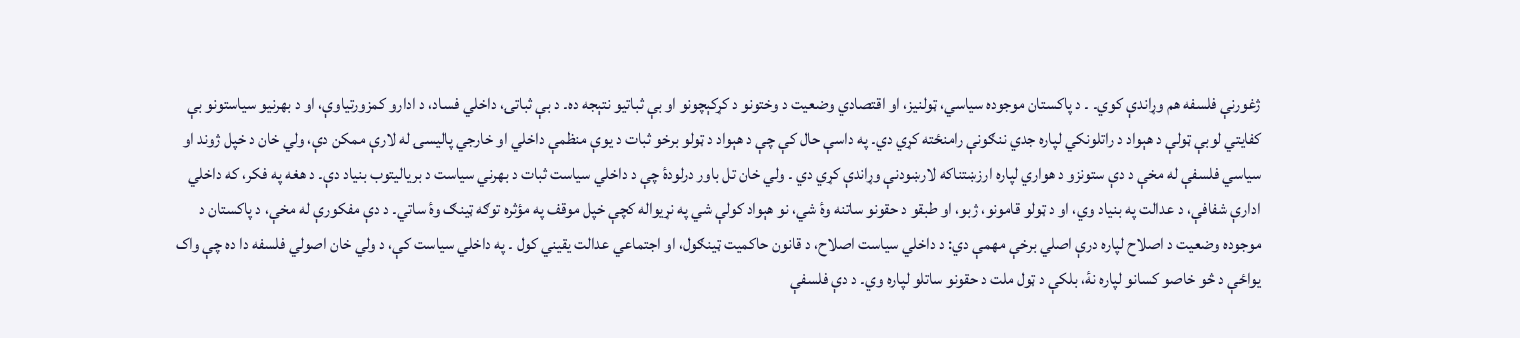ژغورنې فلسفه هم وړاندې کوي۔ ۔ د پاکستان موجوده سياسي، ټولنيز، او اقتصادي وضعيت د وختونو د کړکېچونو او بې ثباتيو نتېجه ده۔ د بې ثباتۍ، داخلي فساد، د ادارو کمزورتياوې، او د بهرنيو سياستونو بې کفايتي لوبې ټولې د هېواد د راتلونکي لپاره جدي ننګونې رامنځته کړي دي۔ په داسې حال کې چې د هېواد د ټولو برخو ثبات د يوې منظمې داخلي او خارجي پاليسۍ له لارې ممکن دې، ولي خان د خپل ژوند او سياسي فلسفې له مخې د دې ستونزو د هواري لپاره ارزښتناکه لارښودنې وړاندې کړي دي ۔ ولي خان تل باور درلودۀ چې د داخلي سياست ثبات د بهرني سياست د برياليتوب بنياد دې۔ د هغه په فکر، که داخلي ادارې شفافې، د عدالت په بنياد وي، او د ټولو قامونو، ژبو، او طبقو د حقونو ساتنه وۀ شي، نو هېواد کولې شي په نړيواله کچې خپل موقف په مؤثره توګه ټينګ وۀ ساتي۔ د دې مفکورې له مخې، د پاکستان د موجوده وضعيت د اصلاح لپاره درې اصلي برخې مهمې دي: د داخلي سياست اصلاح، د قانون حاکميت ټينګول، او اجتماعي عدالت يقيني کول ۔ په داخلي سياست کې، د ولي خان اصولي فلسفه دا ده چې واک يواځې د څو خاصو کسانو لپاره نۀ، بلکې د ټول ملت د حقونو ساتلو لپاره وي۔ د دې فلسفې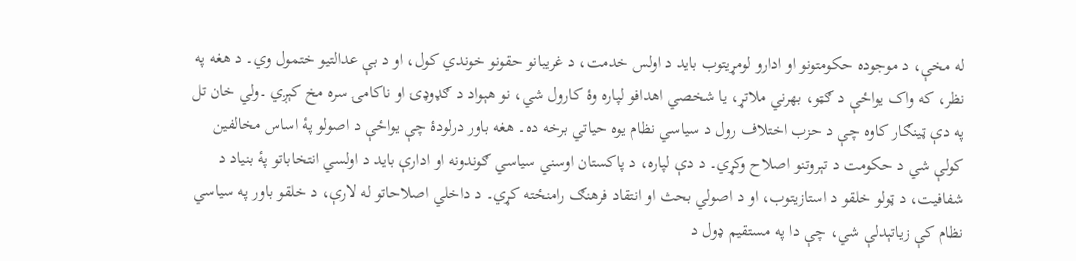له مخې، د موجوده حکومتونو او ادارو لومړيتوب بايد د اولس خدمت، د غريبانو حقونو خوندي کول، او د بې عدالتيو ختمول وي۔ د هغه په نظر، که واک يواځې د ګټو، بهرني ملاتړ، يا شخصي اهدافو لپاره وۀ کارول شي، نو هېواد د ګډوډۍ او ناکامۍ سره مخ کېږي ۔ولي خان تل په دې ټينګار کاوه چې د حزب اختلاف رول د سياسي نظام يوه حياتي برخه ده۔ هغه باور درلودۀ چې يواځې د اصولو پۀ اساس مخالفين کولې شي د حکومت د تېروتنو اصلاح وکړي۔ د دې لپاره، د پاکستان اوسني سياسي ګوندونه او ادارې بايد د اولسي انتخاباتو پۀ بنياد د شفافيت، د ټولو خلقو د استازيتوب، او د اصولي بحث او انتقاد فرهنګ رامنځته کړي۔ د داخلي اصلاحاتو له لارې، د خلقو باور په سياسي نظام کې زياتېدلې شي، چې دا په مستقيم ډول د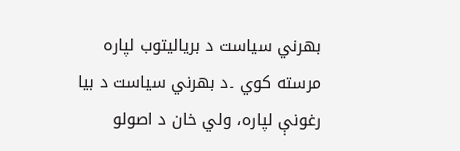بهرني سياست د برياليتوب لپاره مرسته کوي ۔د بهرني سياست د بيا رغونې لپاره، ولي خان د اصولو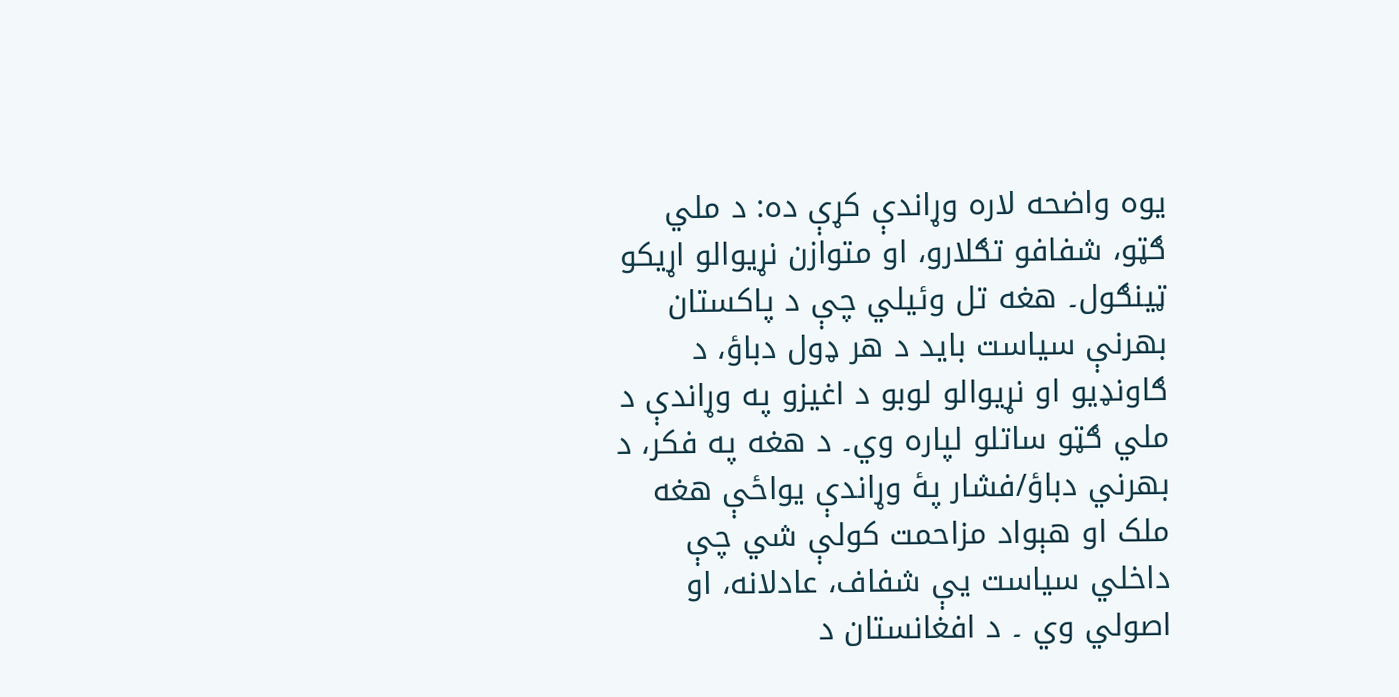يوه واضحه لاره وړاندې کړې ده: د ملي ګټو، شفافو تګلارو، او متوازن نړيوالو اړيکو ټينګول۔ هغه تل وئيلي چې د پاکستان بهرنې سياست بايد د هر ډول دباؤ، د ګاونډيو او نړيوالو لوبو د اغيزو په وړاندې د ملي ګټو ساتلو لپاره وي۔ د هغه په فکر، د بهرني دباؤ/فشار پۀ وړاندې يواځې هغه ملک او هېواد مزاحمت کولې شي چې داخلي سياست يې شفاف، عادلانه، او اصولي وي ۔ د افغانستان د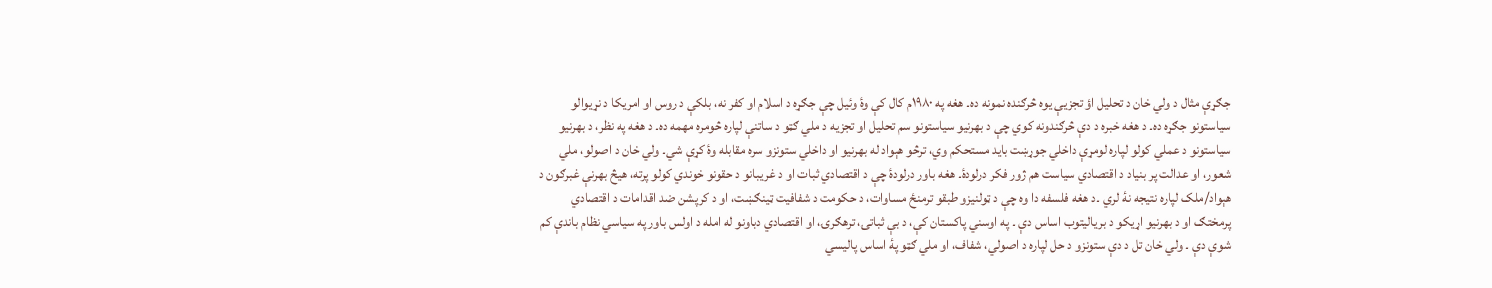جګړې مثال د ولي خان د تحليل اؤ تجزيې يوه څرګنده نمونه ده۔ هغه په ۱۹۸۰م کال کې وۀ وئيل چې جګړه د اسلام او کفر نه، بلکې د روس او امريکا د نړيوالو سياستونو جګړه ده۔ د هغه خبره د دې څرګندونه کوي چې د بهرنيو سياستونو سم تحليل او تجزيه د ملي ګټو د ساتنې لپاره څومره مهمه ده۔ د هغه په نظر، د بهرنيو سياستونو د عملي کولو لپاره لومړې داخلي جوړښت بايد مستحکم وي، ترڅو هېواد له بهرنيو او داخلي ستونزو سره مقابله وۀ کړې شي۔ ولي خان د اصولو، ملي شعور، او عدالت پر بنياد د اقتصادي سياست هم ژور فکر درلودۀ۔ هغه باور درلودۀ چې د اقتصادي ثبات او د غريبانو د حقونو خوندي کولو پرته، هيڅ بهرنې غبرګون د هېواد/ملک لپاره نتيجه نۀ لري ۔د هغه فلسفه دا وه چې د ټولنيزو طبقو ترمنځ مساوات، د حکومت د شفافيت ټينګښت، او د کرپشن ضد اقدامات د اقتصادي پرمختګ او د بهرنيو اړيکو د برياليتوب اساس دې ۔ په اوسني پاکستان کې، د بې ثباتۍ، ترهګرۍ، او اقتصادي دباونو له امله د اولس باور په سياسي نظام باندې کم شوې دې ۔ ولي خان تل د دې ستونزو د حل لپاره د اصولي، شفاف، او ملي ګټو پۀ اساس پاليسي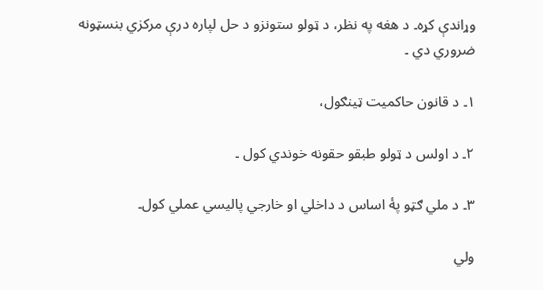وړاندې کړه۔ د هغه په نظر، د ټولو ستونزو د حل لپاره درې مرکزي بنسټونه ضروري دي ۔

۱۔ د قانون حاکميت ټينګول،

۲۔ د اولس د ټولو طبقو حقونه خوندي کول ۔

۳۔ د ملي ګټو پۀ اساس د داخلي او خارجي پاليسي عملي کول۔

ولي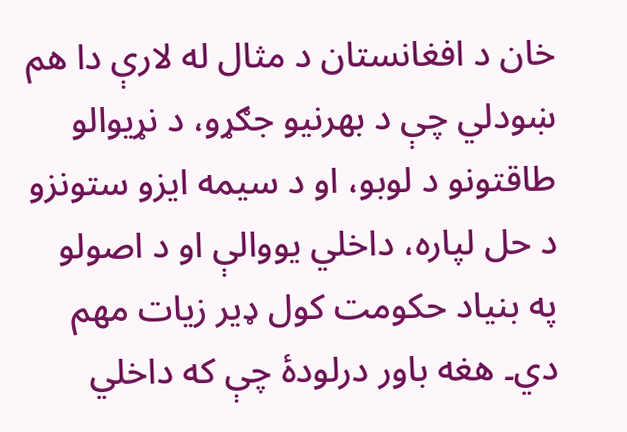خان د افغانستان د مثال له لارې دا هم ښودلي چې د بهرنيو جګړو، د نړيوالو طاقتونو د لوبو، او د سيمه ايزو ستونزو د حل لپاره، داخلي يووالې او د اصولو په بنياد حکومت کول ډير زيات مهم دي۔ هغه باور درلودۀ چې که داخلي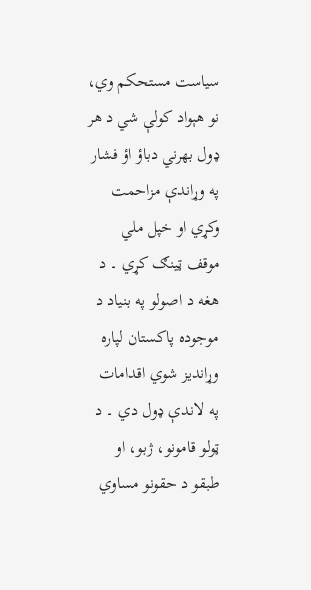سياست مستحکم وي، نو هېواد کولې شي د هر ډول بهرني دباؤ اؤ فشار په وړاندې مزاحمت وکړي او خپل ملي موقف ټينګ کړي ۔ د هغه د اصولو په بنياد د موجوده پاکستان لپاره وړانديز شوي اقدامات په لاندې ډول دي ۔ د ټولو قامونو، ژبو، او طبقو د حقونو مساوي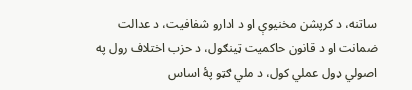ساتنه، د کرپشن مخنيوې او د ادارو شفافيت، د عدالت ضمانت او د قانون حاکميت ټينګول، د حزب اختلاف رول په اصولي ډول عملي کول، د ملي ګټو پۀ اساس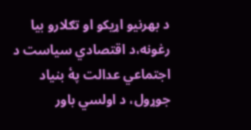د بهرنيو اړيکو او تګلارو بيا رغونه،د اقتصادي سياست د اجتماعي عدالت پۀ بنياد جوړول، د اولسي باور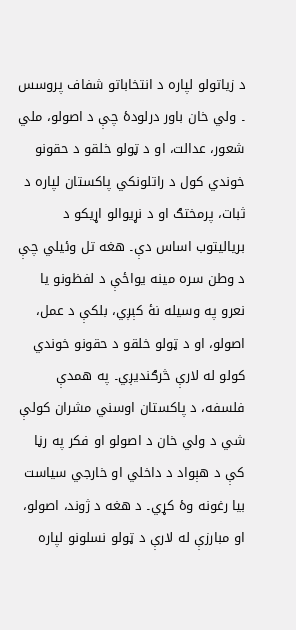د زياتولو لپاره د انتخاباتو شفاف پروسس ۔ ولي خان باور درلودۀ چې د اصولو، ملي شعور، عدالت، او د ټولو خلقو د حقونو خوندي کول د راتلونکي پاکستان لپاره د ثبات، پرمختګ او د نړيوالو اړيکو د برياليتوب اساس دې۔ هغه تل وئيلي چې د وطن سره مينه يواځې د لفظونو يا نعرو په وسيله نۀ کېږي، بلکې د عمل، اصولو، او د ټولو خلقو د حقونو خوندي کولو له لارې څرګنديږي۔ په همدې فلسفه، د پاکستان اوسني مشران کولې شي د ولي خان د اصولو او فکر په رڼا کې د هېواد د داخلي او خارجي سياست بيا رغونه وۀ کړي۔ د هغه د ژوند، اصولو، او مبارزې له لارې د ټولو نسلونو لپاره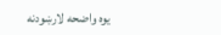يوه واضحه لارښودنه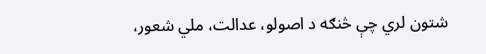شتون لري چې څنګه د اصولو، عدالت، ملي شعور،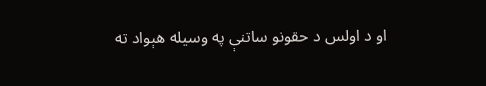او د اولس د حقونو ساتنې په وسيله هېواد ته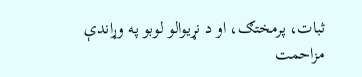ثبات، پرمختګ، او د نړيوالو لوبو په وړاندې مزاحمت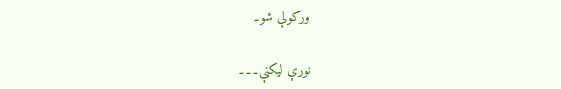ورکولې شو۔

نورې ليکنې۔۔۔